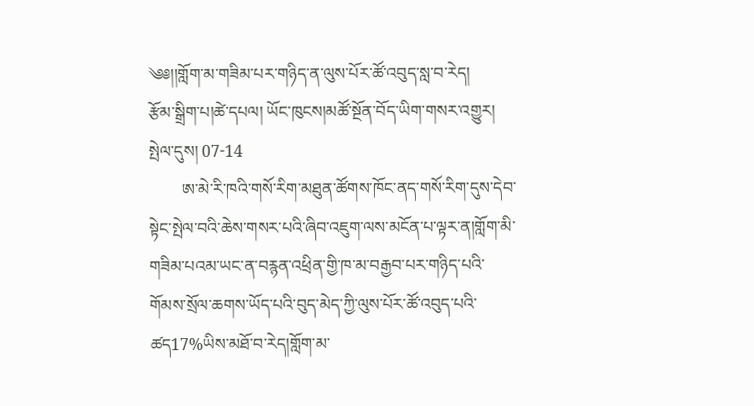༄༅།།གློག་མ་གཟིམ་པར་གཉིད་ན་ལུས་པོར་ཚོ་འབུད་སླ་བ་རེད།
རྩོམ་སྒྲིག་པ།ཚེ་དཔལ། ཡོང་ཁུངས།མཚོ་སྔོན་བོད་ཡིག་གསར་འགྱུར། སྤེལ་དུས། 07-14
        ཨ་མེ་རི་ཁའི་གསོ་རིག་མཐུན་ཚོགས་ཁོང་ནད་གསོ་རིག་དུས་དེབ་སྟེང་སྤེལ་བའི་ཆེས་གསར་པའི་ཞིབ་འཇུག་ལས་མངོན་པ་ལྟར་ན།གློག་མི་གཟིམ་པའམ་ཡང་ན་བརྙན་འཕྲིན་གྱི་ཁ་མ་བརྒྱབ་པར་གཉིད་པའི་གོམས་སྲོལ་ཆགས་ཡོད་པའི་བུད་མེད་ཀྱི་ལུས་པོར་ཚོ་འབུད་པའི་ཚད17%ཡིས་མཐོ་བ་རེད།གློག་མ་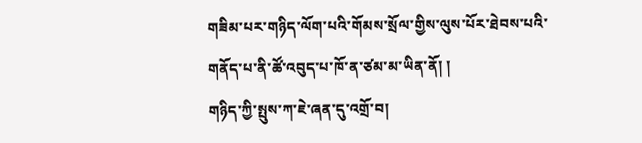གཟིམ་པར་གཉིད་ལོག་པའི་གོམས་སྲོལ་གྱིས་ལུས་པོར་ཐེབས་པའི་གནོད་པ་ནི་ཚོ་འབུད་པ་ཁོ་ན་ཙམ་མ་ཡིན་ནོ། །
གཉིད་ཀྱི་སྤུས་ཀ་ཇེ་ཞན་དུ་འགྲོ་བ།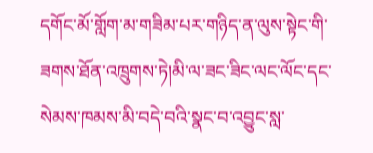དགོང་མོ་གློག་མ་གཟིམ་པར་གཉིད་ན་ལུས་སྟེང་གི་ཟགས་ཐོན་འཁྲུགས་ཏེ།མི་ལ་ཟང་ཟིང་ལང་ལོང་དང་སེམས་ཁམས་མི་བདེ་བའི་སྣང་བ་འབྱུང་སླ་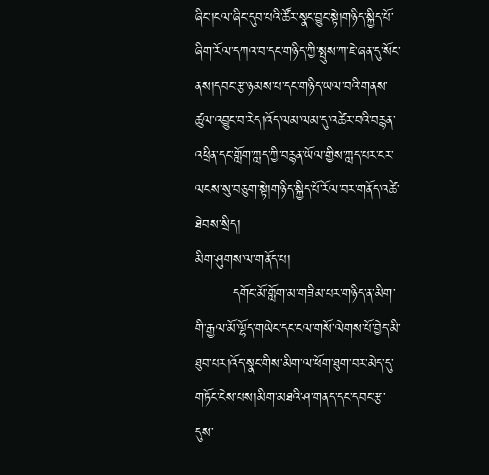ཞིང་།ངལ་ཞིང་དུབ་པའི་ཚོར་སྣང་བྱུང་སྟེ།གཉིད་སྐྱིད་པོ་ཞིག་རོལ་དཀའ་བ་དང་གཉིད་ཀྱི་སྤུས་ཀ་ཇེ་ཞན་དུ་སོང་ནས།དབང་རྩ་ཉམས་པ་དང་གཉིད་ཡལ་བའི་གནས་ཚུལ་འབྱུང་བ་རེད།འོད་ལམ་ལམ་དུ་འཚེར་བའི་བརྙན་འཕྲིན་དང་གློག་ཀླད་ཀྱི་བརྙན་ཡོལ་གྱིས་ཀླད་པར་ངར་ལངས་སུ་བཅུག་སྟེ།གཉིད་སྐྱིད་པོ་རོལ་བར་གནོད་འཚེ་ཐེབས་སྲིད།
མིག་ཤུགས་ལ་གནོད་པ།
        དགོང་མོ་གློག་མ་གཟིམ་པར་གཉིད་ན་མིག་གི་རྒྱལ་མོ་ལྷོད་གཡེང་དང་ངལ་གསོ་ལེགས་པོ་བྱེད་མི་ཐུབ་པར།འོད་སྣང་གིས་མིག་ལ་ཕོག་ཐུག་བར་མེད་དུ་གཏོང་ངེས་པས།མིག་མཐའི་ཤ་གནད་དང་དབང་རྩ་དུས་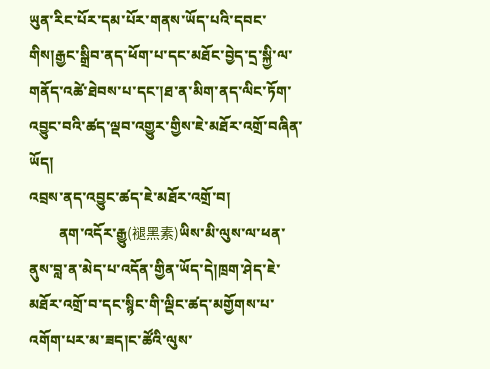ཡུན་རིང་པོར་དམ་པོར་གནས་ཡོད་པའི་དབང་གིས།རྒྱང་སྒྲིབ་ནད་ཕོག་པ་དང་མཐོང་བྱེད་དྲ་སྐྱི་ལ་གནོད་འཚེ་ཐེབས་པ་དང་།ཐ་ན་མིག་ནད་ལིང་ཏོག་འབྱུང་བའི་ཚད་ལྡབ་འགྱུར་གྱིས་ཇེ་མཐོར་འགྲོ་བཞིན་ཡོད།
འབྲས་ནད་འབྱུང་ཚད་ཇེ་མཐོར་འགྲོ་བ།
        ནག་འདོར་རྒྱུ(褪黑素)ཡིས་མི་ལུས་ལ་ཕན་ནུས་བླ་ན་མེད་པ་འདོན་གྱིན་ཡོད་དེ།ཁྲག་ཤེད་ཇེ་མཐོར་འགྲོ་བ་དང་སྙིང་གི་ལྡིང་ཚད་མགྱོགས་པ་འགོག་པར་མ་ཟད།ང་ཚོའི་ལུས་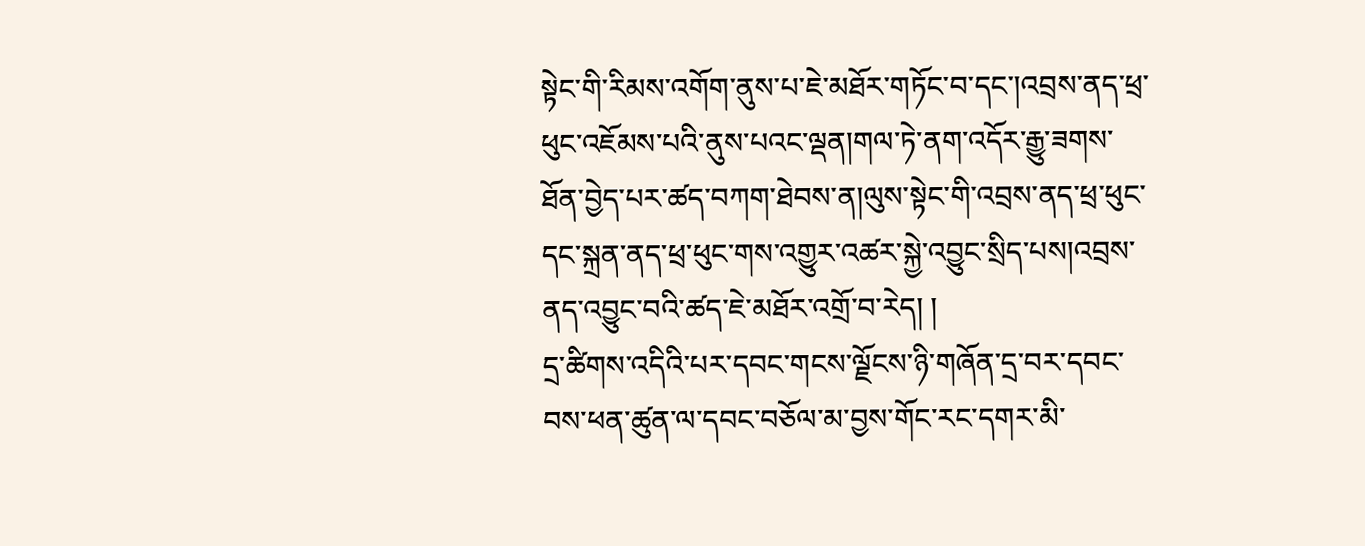སྟེང་གི་རིམས་འགོག་ནུས་པ་ཇེ་མཐོར་གཏོང་བ་དང་།འབྲས་ནད་ཕྲ་ཕུང་འཇོམས་པའི་ནུས་པའང་ལྡན།གལ་ཏེ་ནག་འདོར་རྒྱུ་ཟགས་ཐོན་བྱེད་པར་ཚད་བཀག་ཐེབས་ན།ལུས་སྟེང་གི་འབྲས་ནད་ཕྲ་ཕུང་དང་སྐྲན་ནད་ཕྲ་ཕུང་གས་འགྱུར་འཚར་སྐྱེ་འབྱུང་སྲིད་པས།འབྲས་ནད་འབྱུང་བའི་ཚད་ཇེ་མཐོར་འགྲོ་བ་རེད། །
དྲ་ཚིགས་འདིའི་པར་དབང་གངས་ལྗོངས་ཉི་གཞོན་དྲ་བར་དབང་བས་ཕན་ཚུན་ལ་དབང་བཅོལ་མ་བྱས་གོང་རང་དགར་མི་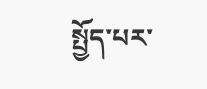སྤྱོད་པར་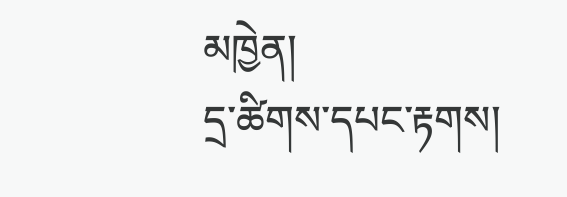མཁྱེན།
དྲ་ཚིགས་དཔང་རྟགས།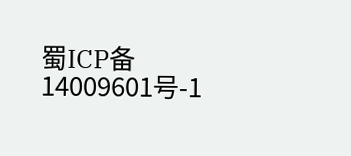蜀ICP备14009601号-1